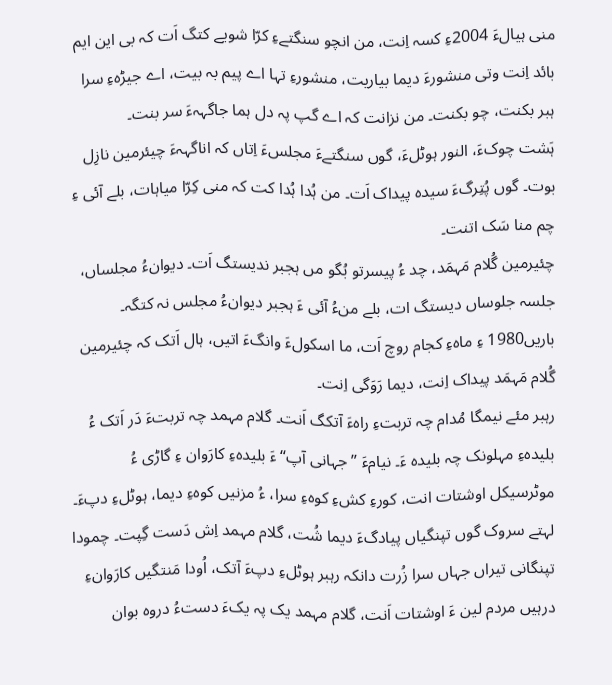منی ہیالءَ 2004ءِ کسہ اِنت، من انچو سنگتےءِ کرّا شویے کتگ اَت کہ بی این ایم بائد اِنت وتی منشورءَ دیما بیاریت، منشورءِ تہا اے پیم بہ بیت، اے جیڑہءِ سرا ہبر بکنت، چو بکنت۔ من نزانت کہ اے گپ پہ دل ہما جاگہہءَ سر بنت۔
ہَشت چوکءَ، النور ہوٹلءَ، گوں سنگتےءَ مجلسءَ اِتاں کہ اناگہہءَ چیئرمین نازِل بوت۔ گوں پُتِرگءَ سیدہ پیداک اَت۔ من ہُدا ہُدا کت کہ منی کِرّا میاہات، بلے آئی ءِ چم منا سَک اتنت۔
چئیرمین گُلام مَہمَد، چد ءُ پیسرتو بُگو مں ہجبر ندیستگ اَت۔ دیوانءُ مجلساں، جلسہ جلوساں دیستگ ات، بلے منءُ آئی ءَ ہجبر دیوانءُ مجلس نہ کتگہ۔
باریں1980 ءِ ماہءِ کجام روچ اَت، ما اسکولءَ وانگءَ اتیں، ہال اَتک کہ چئیرمین گُلام مَہمَد پیداک اِنت، دیما رَوَگی اِنت۔
رہبر مئے نیمگا مُدام چہ تربتءِ راہءَ آتکگ اَنت۔ گلام مہمد چہ تربتءَ دَر اَتک ءُ بلیدہءِ مہلونک چہ بلیدہ ءَ۔ نیامءَ ”جہانی آپ“ءَ بلیدہءِ کارَوان ءِ گاڑی ءُ موٹرسیکل اوشتات انت، کورءِ کشءِ کوہءِ سرا، ءُ مزنیں کوہءِ دیما، ہوٹلءِ دپءَ۔ لہتے سروک گوں تپنگیاں پیادگءَ دیما شُت، گلام مہمد اِش دَست گِپت۔ چمودا تپنگانی تیراں جہاں سرا زُرت دانکہ رہبر ہوٹلءِ دپءَ آتک، اُودا مَنتگیں کارَوانءِ درہیں مردم لین ءَ اوشتات اَنت، گلام مہمد یک پہ یکءَ دستءُ دروہ بوان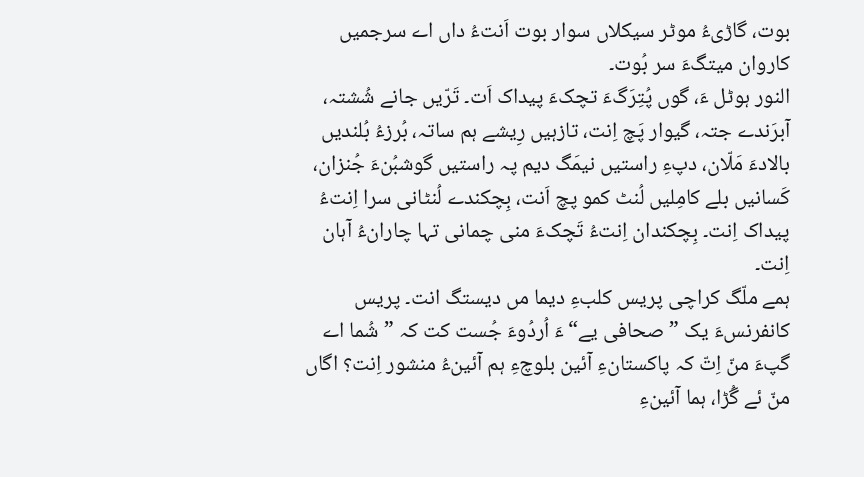بوت، گاڑیءُ موٹر سیکلاں سوار بوت اَنتءُ داں اے سرجمیں کاروان میتگءَ سر بُوت۔
النور ہوٹل ءَ، گوں پُتِرَگءَ تچکءَ پیداک اَت۔ تَرّیں جانے شُشتہ، آبرَندے جتہ، گیوار پَچ اِنت، تازہیں رِیشے ہم ساتہ، بُرزءُ بُلندیں بالادءَ مَلّان، دپءِ راستیں نیمَگ دیم پہ راستیں گوشبُنءَ جُنزان، کَسانیں بلے کامِلیں لُنٹ کمو پچ اَنت، بِچکندے لُنٹانی سرا اِنتءُ پیداک اِنت۔ بِچکندان اِنتءُ تَچکءَ منی چمانی تہا چارانءُ آہان اِنت۔
ہمے ملّگ کراچی پریس کلبءِ دیما مں دیستگ انت۔ پریس کانفرنسءَ یک ”صحافی یے“ءَ اُردُوءَ جُست کت کہ ”شُما اے گپءَ منّ اِتّ کہ پاکستانءِ آئین بلوچءِ ہم آئینءُ منشور اِنت؟ اگاں منّ ئے گُڑا، ہما آئینءِ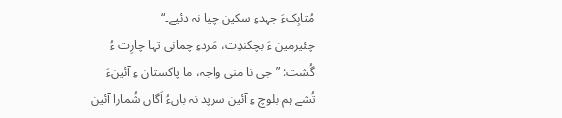مُتابِکءَ جہدءِ سکین چیا نہ دئیے۔“
چئیرمین ءَ بچکندِت، مَردءِ چمانی تہا چارِت ءُ گُشت: ”جی نا منی واجہ، ما پاکستان ءِ آئینءَ تُشے ہم بلوچ ءِ آئین سرپد نہ باںءُ اَگاں شُمارا آئین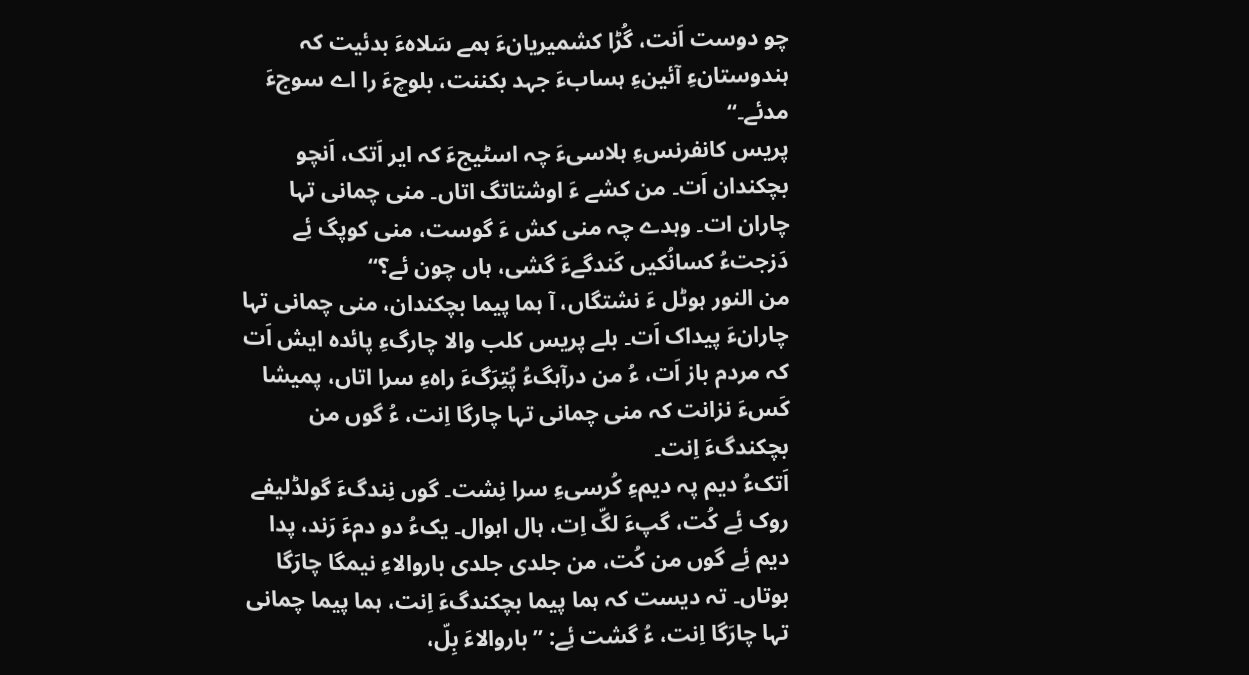چو دوست اَنت، گُڑا کشمیریانءَ ہمے سَلاہءَ بدئیت کہ ہندوستانءِ آئینءِ ہسابءَ جہد بکننت، بلوچءَ را اے سوجءَ مدئے۔“
پریس کانفرنسءِ ہلاسیءَ چہ اسٹیجءَ کہ ایر اَتک، اَنچو بچکندان اَت۔ من کشے ءَ اوشتاتگ اتاں۔ منی چمانی تہا چاران ات۔ وہدے چہ منی کش ءَ گوست، منی کوپگ ئِے دَزجتءُ کسانُکیں کَندگےءَ گشی، ہاں چون ئے؟“
من النور ہوٹل ءَ نشتگاں، آ ہما پیما بچکندان، منی چمانی تہا چارانءَ پیداک اَت۔ بلے پریس کلب والا چارگءِ پائدہ ایش اَت کہ مردم باز اَت، ءُ من درآہگءُ پُتِرَگءَ راہءِ سرا اتاں، پمیشا کَسءَ نزانت کہ منی چمانی تہا چارگا اِنت، ءُ گوں من بچکندگءَ اِنت۔
اَتکءُ دیم پہ دیمءِ کُرسیءِ سرا نِشت۔ گوں نِندگءَ گولڈلیفے روک ئِے کُت، گپءَ لگّ اِت، ہال اہوال۔ یکءُ دو دمءَ رَند، پدا دیم ئِے گوں من کُت، من جلدی جلدی باروالاءِ نیمگا چارَگا بوتاں۔ تہ دیست کہ ہما پیما بچکندگءَ اِنت، ہما پیما چمانی تہا چارَگا اِنت، ءُ گشت ئِے: ”باروالاءَ بِلّ،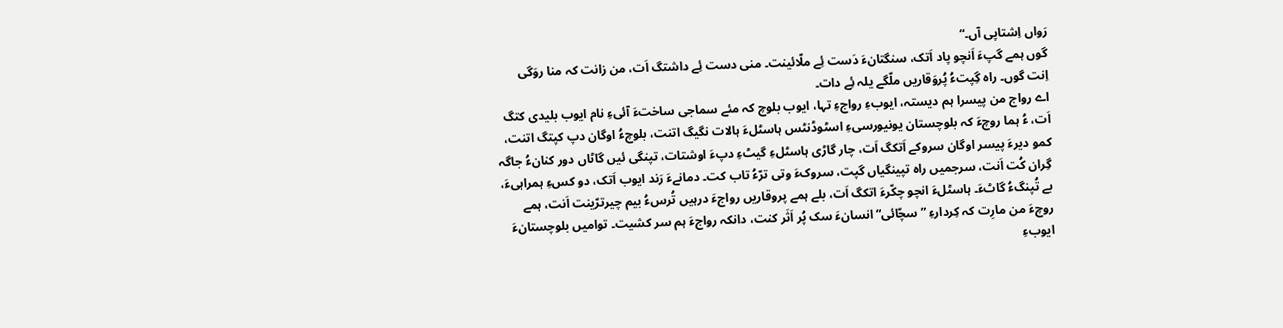رَواں اِشتاپی آں۔“
گوں ہمے گپءَ اَنچو پاد اَتک، سنگتانءَ دَست ئِے ملّائینت۔ منی دست ئِے داشتگ اَت، من زانت کہ منا روَگی اِنت گوں۔ راہ گِپتءُ پُروَقاریں ملّگے یلہ ئِے دات۔
اے رواج من پیسرا ہم دیستہ، ایوبءِ رواجءِ تہا، ایوب بلوچ کہ مئے سماجی ساختءَ آئیءِ نام ایوب بلیدی کتگ اَت، ءُ ہما روچءَ کہ بلوچستان یونیورسیءِ اسٹوڈنٹس ہاسٹلءَ ہالات نگیگ اتنت، بلوچءُ اوگان دپ کپتگ اتنت، کمو دیرءَ پیسر اوگان سروکے اَتکگ اَت، چار گاڑی ہاسٹلءِ گیٹءِ دپءَ اوشتات، تپنگی ئیں گاٹاں دور کنانءُ جاگہ گِران کُت اَنت، سرجمیں راہ تپینگیاں گپت، سروکءَ وتی ترّءُ تاب کت۔ دمانےءَ رَند ایوب اَتک، دو کسءِ ہمراہیءَ، بے تُپنگءُ گاٹءَ۔ ہاسٹلءَ انچو چکّرءَ اتکگ اَت، بلے ہمے پروقاریں رواجءَ درہیں تُرسءُ بیم چیرترّینت اَنت، ہمے روچءَ من مارِت کہ کِردارءِ ”سچّائی“ انسانءَ سک پُر اَثَر کنت، دانکہ رواجءَ ہم سر کشیت۔ توامیں بلوچستانءَ ایوبءِ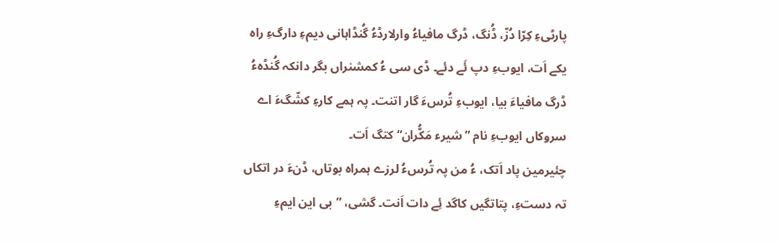پارٹیءِ کِرّا دُزّ، ڈُنگ، ڈرگ مافیاءُ وارلارڈءُ گُنڈاہانی دیمءِ دارگءِ راہ یکے اَت، ایوبءِ دپ ئَے دئے۔ ڈی سی ءُ کمشنراں بگر دانکہ گُنڈہءُ ڈرگ مافیاءَ بیا، ایوبءِ تُرسءَ گار اتنت۔ پہ ہمے کارءِ کشّگءَ اے سروکاں ایوبءِ نام ”شیرء مَکُّران“ کتگ اَت۔
چئیرمین پاد اَتک، ءُ من پہ تُرسءُ لرزے ہمراہ بوتاں، ڈنءَ در اتکاں تہ دستءِ، پتاتگیں کاگد ئِے دات اَنت۔ گشی، ”بی این ایمءِ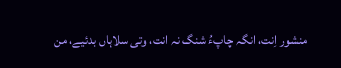منشور اِنت، انگہ چاپءُ شنگ نہ انت، وتی سلاہاں بدئیے، من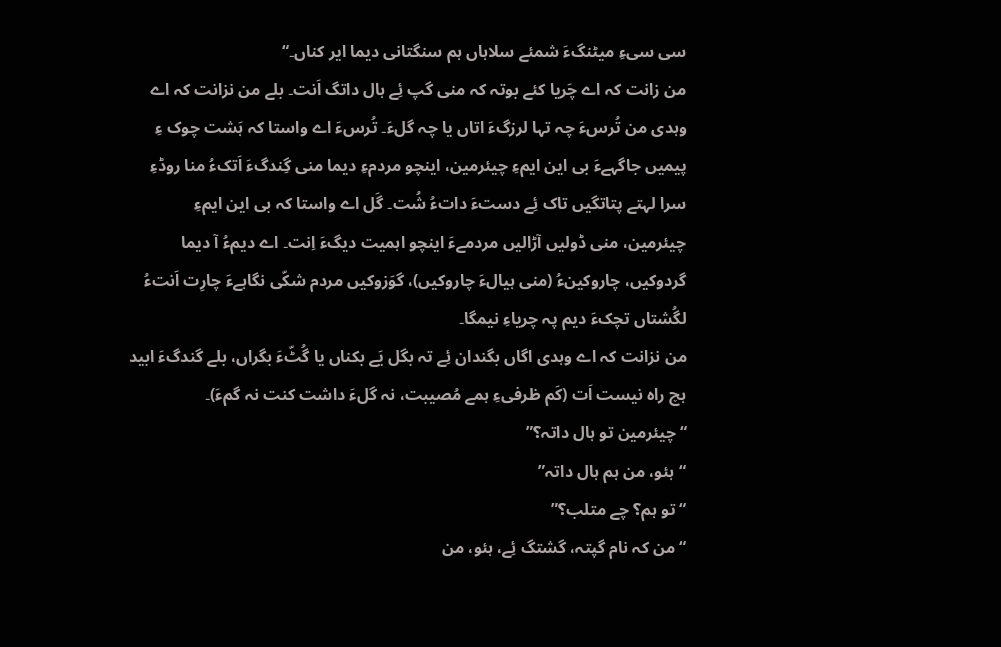سی سیءِ میٹنگءَ شمئے سلاہاں ہم سنگتانی دیما ایر کناں۔“
من زانت کہ اے چَریا کئے بوتہ کہ منی گپ ئِے ہال داتگ اَنت۔ بلے من نزانت کہ اے وہدی من تُرسءَ چہ تہا لرزگءَ اتاں یا چہ گلءَ۔ تُرسءَ اے واستا کہ ہَشت چوک ءِ پیمیں جاگہےءَ بی این ایمءِ چیئرمین، اینچو مردمءِ دیما منی گِندگءَ اَتکءُ منا روڈءِ سرا لہتے پتاتگیں تاک ئِے دستءَ داتءُ شُت۔ گَل اے واستا کہ بی این ایمءِ چیئرمین، منی ڈولیں آڑالیں مردمےءَ اینچو اہمیت دیگءَ اِنت۔ اے دیمءُ آ دیما گردوکیں، چاروکینءُ (منی ہیالءَ چاروکیں)، گوَزوکیں مردم شکّی نگاہےءَ چارِت اَنتءُ لگُشتاں تچکءَ دیم پہ چریاءِ نیمگا۔
من نزانت کہ اے وہدی اگاں بگندان ئِے تہ بگل یَے بکناں یا گُٹّءَ بگراں، بلے گندگءَ ابید ہچ راہ نیست اَت (کَم ظرفیءِ ہمے مُصیبت، نہ گلءَ داشت کنت نہ گمءَ)۔
“چیئرمین تو ہال داتہ؟”
“ہئو، من ہم ہال داتہ”
“تو ہم؟ چے متلب؟”
“من کہ نام گپتہ، گشتگ ئِے، ہئو، من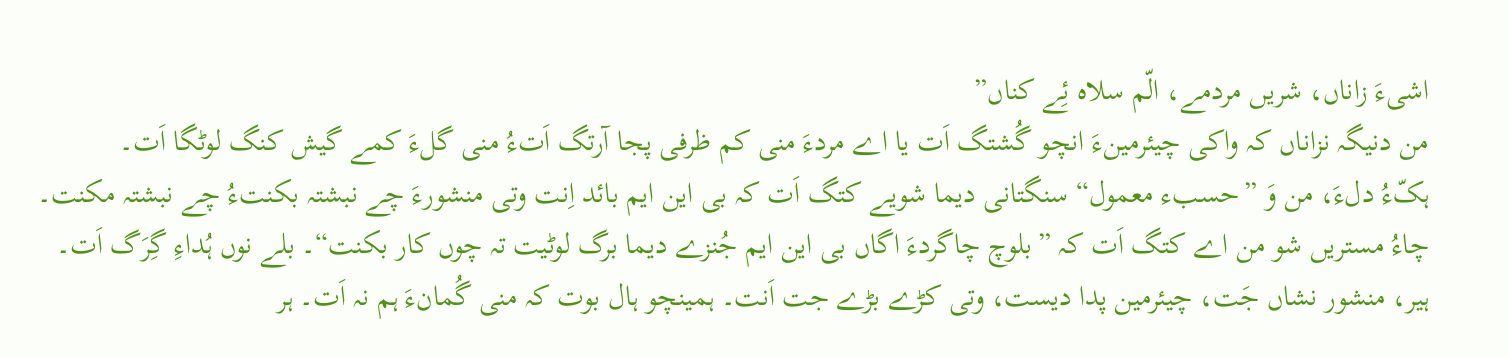اشیءَ زاناں، شریں مردمے، الّم سلاہ ئِے کناں”
من دنیگہ نزاناں کہ واکی چیئرمینءَ انچو گُشتگ اَت یا اے مردءَ منی کم ظرفی پجا آرتگ اَتءُ منی گلءَ کمے گیش کنگ لوٹگا اَت۔
ہکّءُ دلءَ، من وَ ”حسبء معمول“ سنگتانی دیما شویے کتگ اَت کہ بی این ایم بائد اِنت وتی منشورءَ چے نبشتہ بکنتءُ چے نبشتہ مکنت۔ چاءُ مستریں شو من اے کتگ اَت کہ ”بلوچ چاگردءَ اگاں بی این ایم جُنزے دیما برگ لوٹیت تہ چوں کار بکنت“۔ بلے نوں ہُداءِ گِرَگ اَت۔
ہیر، منشور نشاں جَت، چیئرمین پدا دیست، وتی کڑے بڑے جت اَنت۔ ہمینچو ہال بوت کہ منی گُمانءَ ہم نہ اَت۔ ہر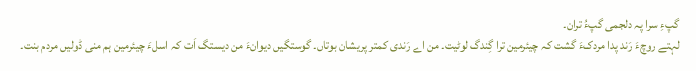گپءِ سرا پہ دلجمی گپءُ تران۔
لہتے روچءَ رَند پدا مردکءَ گشت کہ چیئرمین ترا گِندگ لوٹیت۔ من اے رَندی کمتر پریشان بوتاں۔ گوستگیں دیوانءَ من دیستگ اَت کہ اسلءَ چیئرمین ہم منی ڈولیں مردم بنت۔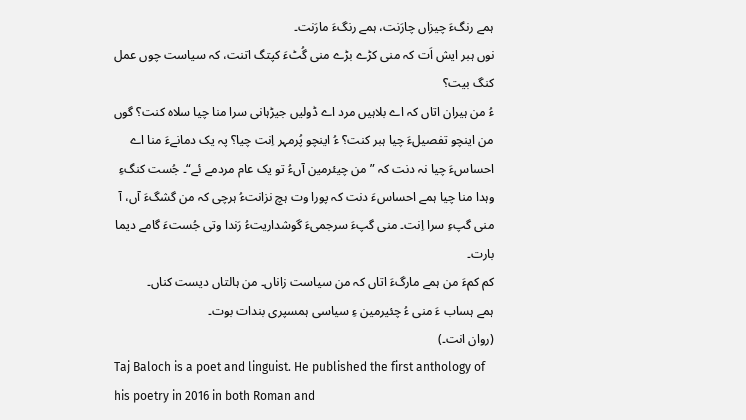ہمے رنگءَ چیزاں چارَنت، ہمے رنگءَ مارَنت۔
نوں ہبر ایش اَت کہ منی کڑے بڑے منی گُٹءَ کپتگ اتنت، کہ سیاست چوں عمل کنگ بیت؟
ءُ من ہیران اتاں کہ اے بلاہیں مرد اے ڈولیں جیڑہانی سرا منا چیا سلاہ کنت؟ گوں من اینچو تفصیلءَ چیا ہبر کنت؟ ءُ اینچو پُرمہر اِنت چیا؟ پہ یک دمانےءَ منا اے احساسءَ چیا نہ دنت کہ ”من چیئرمین آںءُ تو یک عام مردمے ئے“۔ جُست کنگءِ وہدا منا چیا ہمے احساسءَ دنت کہ پورا وت ہچ نزانتءُ ہرچی کہ من گشگءَ آں، آ منی گپءِ سرا اِنت۔ منی گپءَ سرجمیءَ گوشداریتءُ رَندا وتی جُستءَ گامے دیما بارت۔
کم کمءَ من ہمے مارگءَ اتاں کہ من سیاست زاناں۔ من ہالتاں دیست کناں۔
ہمے ہساب ءَ منی ءُ چئیرمین ءِ سیاسی ہمسپری بندات بوت۔
(روان انت۔)
Taj Baloch is a poet and linguist. He published the first anthology of his poetry in 2016 in both Roman and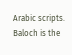Arabic scripts. Baloch is the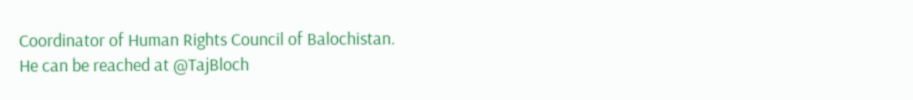Coordinator of Human Rights Council of Balochistan.
He can be reached at @TajBloch